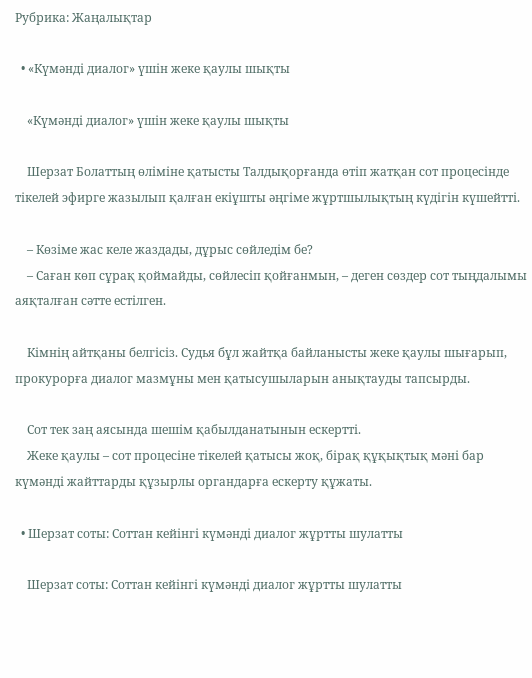Рубрика: Жаңалықтар

  • «Күмәнді диалог» үшін жеке қаулы шықты

    «Күмәнді диалог» үшін жеке қаулы шықты

    Шерзат Болаттың өліміне қатысты Талдықорғанда өтіп жатқан сот процесінде тікелей эфирге жазылып қалған екіұшты әңгіме жұртшылықтың күдігін күшейтті.

    – Көзіме жас келе жаздады, дұрыс сөйледім бе?
    – Саған көп сұрақ қоймайды, сөйлесіп қойғанмын, – деген сөздер сот тыңдалымы аяқталған сәтте естілген.

    Кімнің айтқаны белгісіз. Судья бұл жайтқа байланысты жеке қаулы шығарып, прокурорға диалог мазмұны мен қатысушыларын анықтауды тапсырды.

    Сот тек заң аясында шешім қабылданатынын ескертті.
    Жеке қаулы – сот процесіне тікелей қатысы жоқ, бірақ құқықтық мәні бар күмәнді жайттарды құзырлы органдарға ескерту құжаты.

  • Шерзат соты: Соттан кейінгі күмәнді диалог жұртты шулатты

    Шерзат соты: Соттан кейінгі күмәнді диалог жұртты шулатты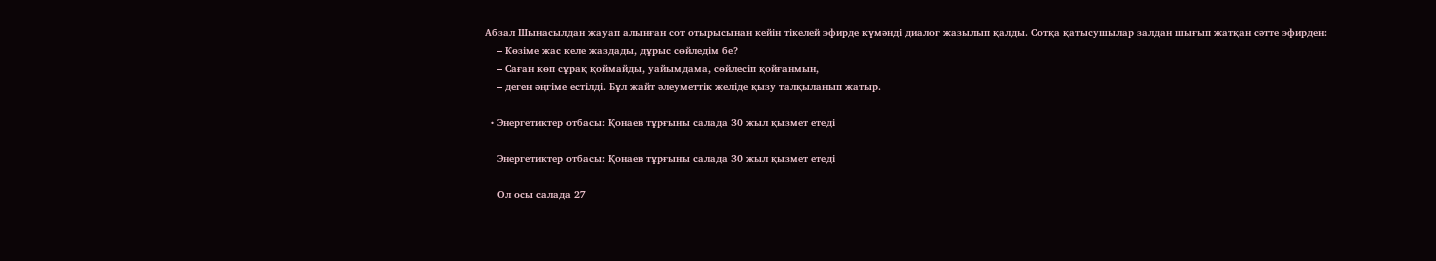Абзал Шынасылдан жауап алынған сот отырысынан кейін тікелей эфирде күмәнді диалог жазылып қалды. Сотқа қатысушылар залдан шығып жатқан сәтте эфирден:
    – Көзіме жас келе жаздады, дұрыс сөйледім бе?
    – Саған көп сұрақ қоймайды, уайымдама, сөйлесіп қойғанмын,
    – деген әңгіме естілді. Бұл жайт әлеуметтік желіде қызу талқыланып жатыр.

  • Энергетиктер отбасы: Қонаев тұрғыны салада 30 жыл қызмет етеді

    Энергетиктер отбасы: Қонаев тұрғыны салада 30 жыл қызмет етеді

    Ол осы салада 27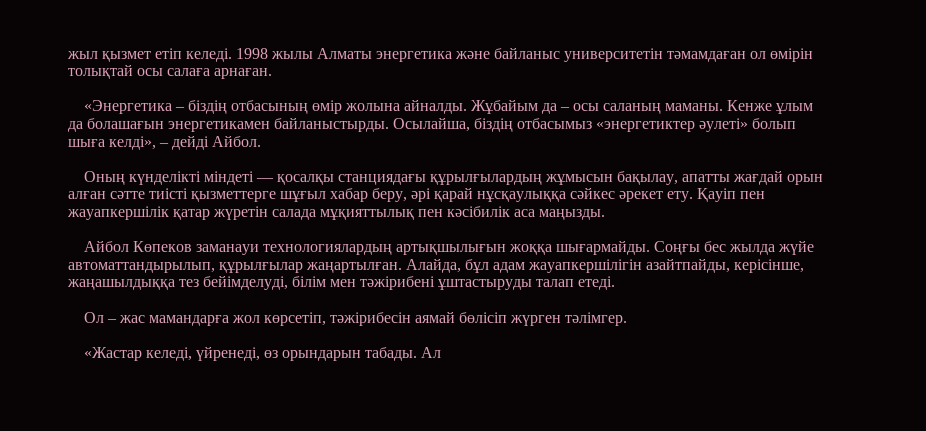жыл қызмет етіп келеді. 1998 жылы Алматы энергетика және байланыс университетін тәмамдаған ол өмірін толықтай осы салаға арнаған.

    «Энергетика – біздің отбасының өмір жолына айналды. Жұбайым да – осы саланың маманы. Кенже ұлым да болашағын энергетикамен байланыстырды. Осылайша, біздің отбасымыз «энергетиктер әулеті» болып шыға келді», – дейді Айбол.

    Оның күнделікті міндеті — қосалқы станциядағы құрылғылардың жұмысын бақылау, апатты жағдай орын алған сәтте тиісті қызметтерге шұғыл хабар беру, әрі қарай нұсқаулыққа сәйкес әрекет ету. Қауіп пен жауапкершілік қатар жүретін салада мұқияттылық пен кәсібилік аса маңызды.

    Айбол Көпеков заманауи технологиялардың артықшылығын жоққа шығармайды. Соңғы бес жылда жүйе автоматтандырылып, құрылғылар жаңартылған. Алайда, бұл адам жауапкершілігін азайтпайды, керісінше, жаңашылдыққа тез бейімделуді, білім мен тәжірибені ұштастыруды талап етеді.

    Ол – жас мамандарға жол көрсетіп, тәжірибесін аямай бөлісіп жүрген тәлімгер.

    «Жастар келеді, үйренеді, өз орындарын табады. Ал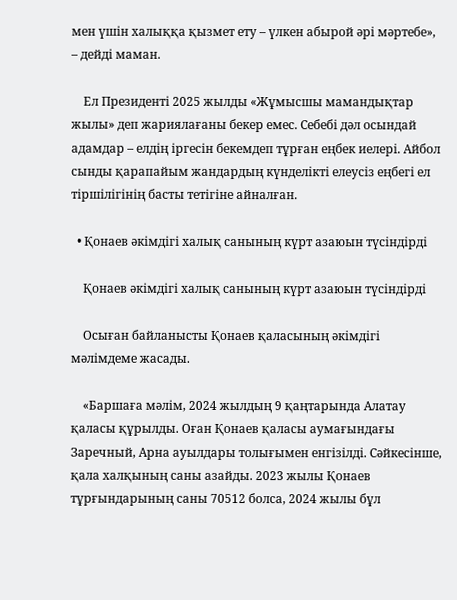мен үшін халыққа қызмет ету – үлкен абырой әрі мәртебе», – дейді маман.

    Ел Президенті 2025 жылды «Жұмысшы мамандықтар жылы» деп жариялағаны бекер емес. Себебі дәл осындай адамдар – елдің іргесін бекемдеп тұрған еңбек иелері. Айбол сынды қарапайым жандардың күнделікті елеусіз еңбегі ел тіршілігінің басты тетігіне айналған.

  • Қонаев әкімдігі халық санының күрт азаюын түсіндірді

    Қонаев әкімдігі халық санының күрт азаюын түсіндірді

    Осыған байланысты Қонаев қаласының әкімдігі мәлімдеме жасады.

    «Баршаға мәлім, 2024 жылдың 9 қаңтарында Алатау қаласы құрылды. Оған Қонаев қаласы аумағындағы Заречный, Арна ауылдары толығымен енгізілді. Сәйкесінше, қала халқының саны азайды. 2023 жылы Қонаев тұрғындарының саны 70512 болса, 2024 жылы бұл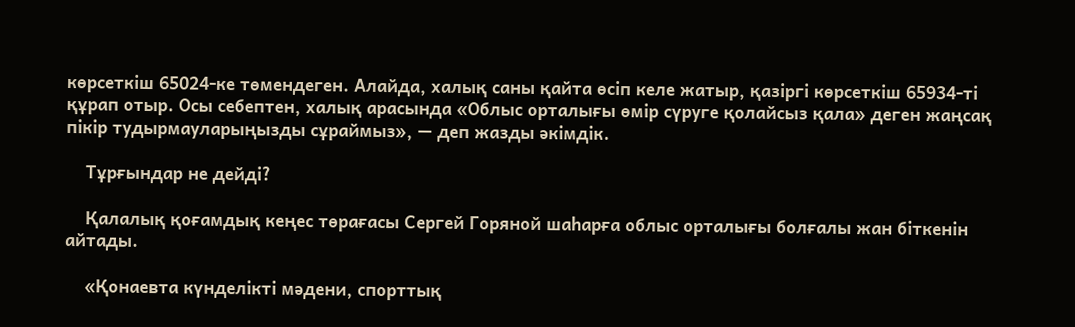көрсеткіш 65024-ке төмендеген. Алайда, халық саны қайта өсіп келе жатыр, қазіргі көрсеткіш 65934-ті құрап отыр. Осы себептен, халық арасында «Облыс орталығы өмір сүруге қолайсыз қала» деген жаңсақ пікір тудырмауларыңызды сұраймыз», — деп жазды әкімдік.

    Тұрғындар не дейді?

    Қалалық қоғамдық кеңес төрағасы Сергей Горяной шаһарға облыс орталығы болғалы жан біткенін айтады.

    «Қонаевта күнделікті мәдени, спорттық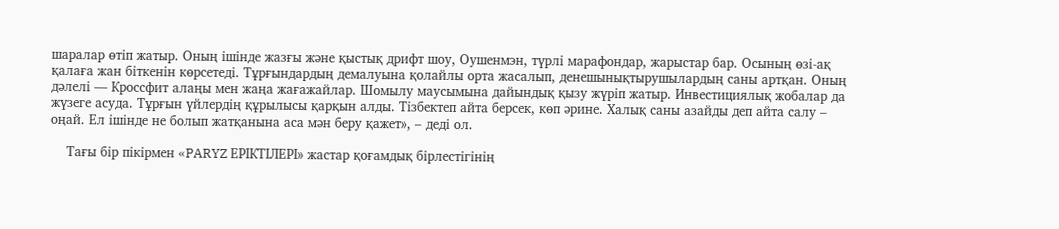шаралар өтіп жатыр. Оның ішінде жазғы және қыстық дрифт шоу, Оушенмэн, түрлі марафондар, жарыстар бар. Осының өзі-ақ қалаға жан біткенін көрсетеді. Тұрғындардың демалуына қолайлы орта жасалып, денешынықтырушылардың саны артқан. Оның дәлелі — Кроссфит алаңы мен жаңа жағажайлар. Шомылу маусымына дайындық қызу жүріп жатыр. Инвестициялық жобалар да жүзеге асуда. Тұрғын үйлердің құрылысы қарқын алды. Тізбектеп айта берсек, көп әрине. Халық саны азайды деп айта салу – оңай. Ел ішінде не болып жатқанына аса мән беру қажет», – деді ол.

    Тағы бір пікірмен «PARYZ ЕРІКТІЛЕРІ» жастар қоғамдық бірлестігінің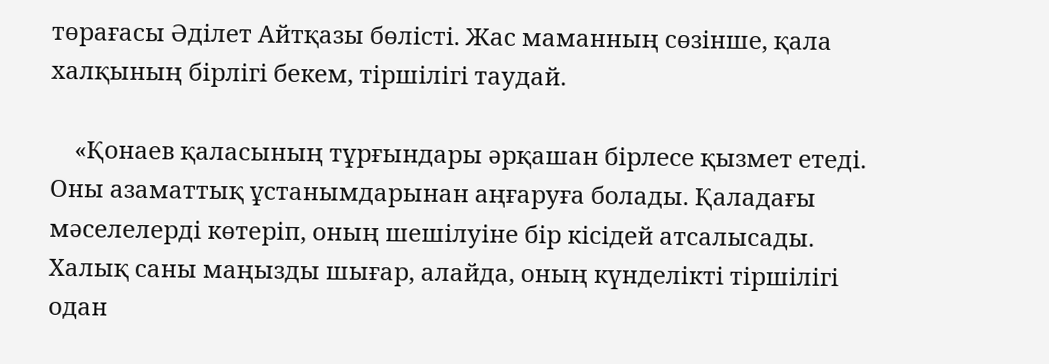төрағасы Әділет Айтқазы бөлісті. Жас маманның сөзінше, қала халқының бірлігі бекем, тіршілігі таудай.

    «Қонаев қаласының тұрғындары әрқашан бірлесе қызмет етеді. Оны азаматтық ұстанымдарынан аңғаруға болады. Қаладағы мәселелерді көтеріп, оның шешілуіне бір кісідей атсалысады. Халық саны маңызды шығар, алайда, оның күнделікті тіршілігі одан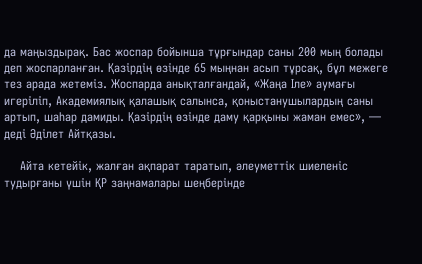да маңыздырақ. Бас жоспар бойынша тұрғындар саны 200 мың болады деп жоспарланған. Қазірдің өзінде 65 мыңнан асып тұрсақ, бұл межеге тез арада жетеміз. Жоспарда анықталғандай, «Жаңа Іле» аумағы игеріліп, Академиялық қалашық салынса, қоныстанушылардың саны артып, шаһар дамиды. Қазірдің өзінде даму қарқыны жаман емес», — деді Әділет Айтқазы.

    Айта кетейік, жалған ақпарат таратып, әлеуметтік шиеленіс тудырғаны үшін ҚР заңнамалары шеңберінде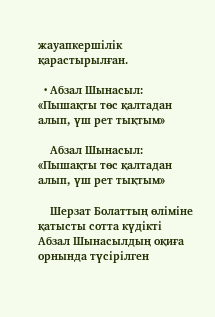жауапкершілік қарастырылған.

  • Абзал Шынасыл: «Пышақты төс қалтадан алып, үш рет тықтым»

    Абзал Шынасыл: «Пышақты төс қалтадан алып, үш рет тықтым»

    Шерзат Болаттың өліміне қатысты сотта күдікті Абзал Шынасылдың оқиға орнында түсірілген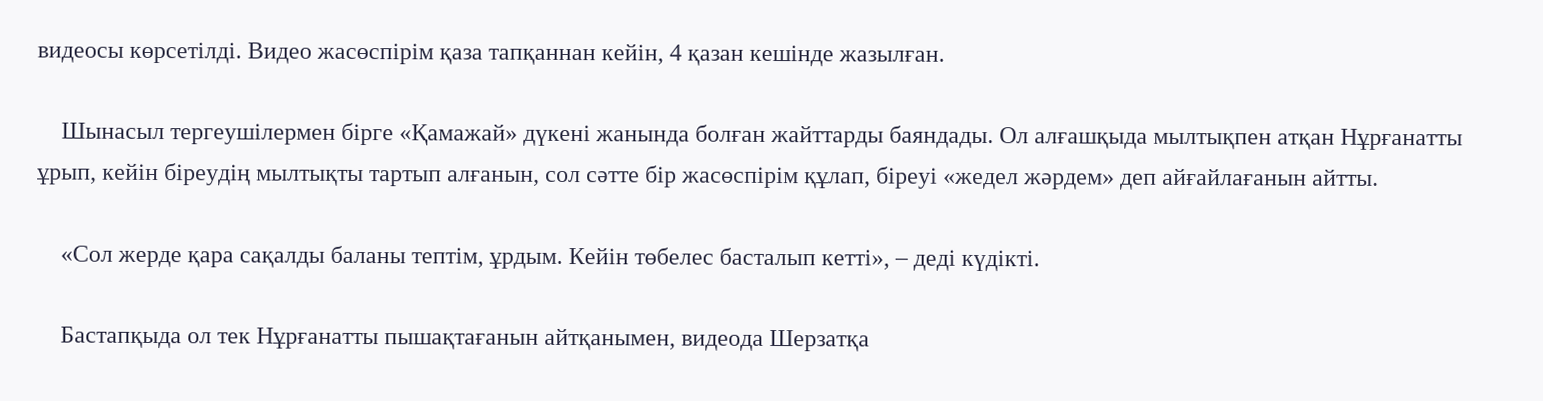видеосы көрсетілді. Видео жасөспірім қаза тапқаннан кейін, 4 қазан кешінде жазылған.

    Шынасыл тергеушілермен бірге «Қамажай» дүкені жанында болған жайттарды баяндады. Ол алғашқыда мылтықпен атқан Нұрғанатты ұрып, кейін біреудің мылтықты тартып алғанын, сол сәтте бір жасөспірім құлап, біреуі «жедел жәрдем» деп айғайлағанын айтты.

    «Сол жерде қара сақалды баланы тептім, ұрдым. Кейін төбелес басталып кетті», – деді күдікті.

    Бастапқыда ол тек Нұрғанатты пышақтағанын айтқанымен, видеода Шерзатқа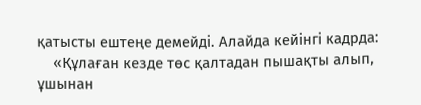қатысты ештеңе демейді. Алайда кейінгі кадрда:
    «Құлаған кезде төс қалтадан пышақты алып, ұшынан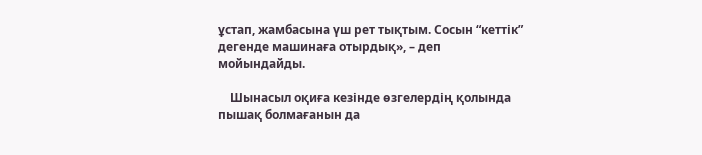ұстап, жамбасына үш рет тықтым. Сосын “кеттік” дегенде машинаға отырдық», – деп мойындайды.

    Шынасыл оқиға кезінде өзгелердің қолында пышақ болмағанын да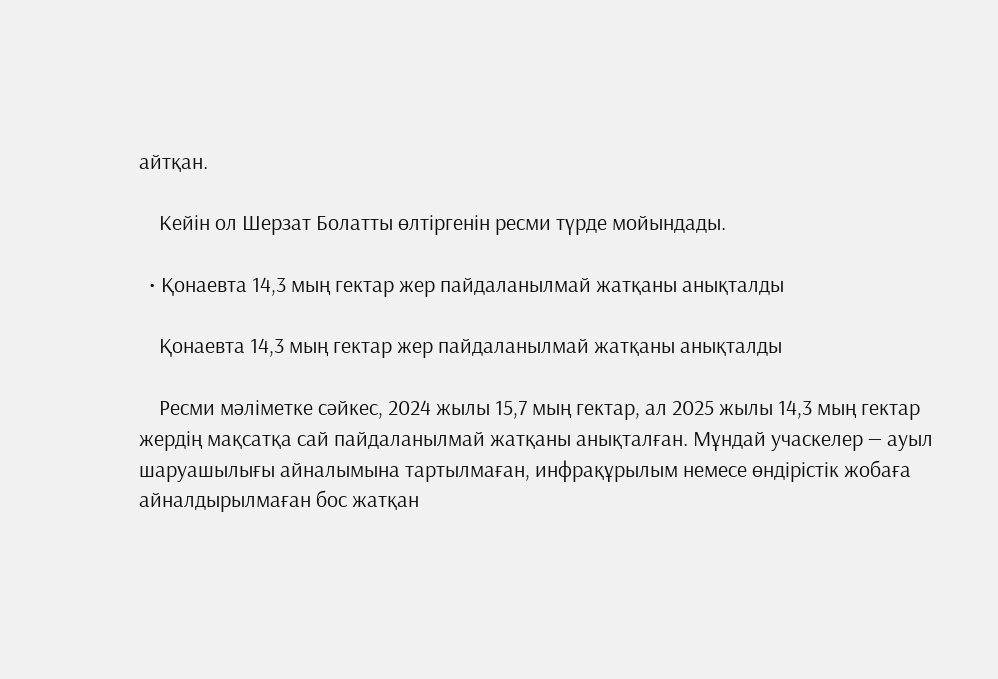айтқан.

    Кейін ол Шерзат Болатты өлтіргенін ресми түрде мойындады.

  • Қонаевта 14,3 мың гектар жер пайдаланылмай жатқаны анықталды

    Қонаевта 14,3 мың гектар жер пайдаланылмай жатқаны анықталды

    Ресми мәліметке сәйкес, 2024 жылы 15,7 мың гектар, ал 2025 жылы 14,3 мың гектар жердің мақсатқа сай пайдаланылмай жатқаны анықталған. Мұндай учаскелер — ауыл шаруашылығы айналымына тартылмаған, инфрақұрылым немесе өндірістік жобаға айналдырылмаған бос жатқан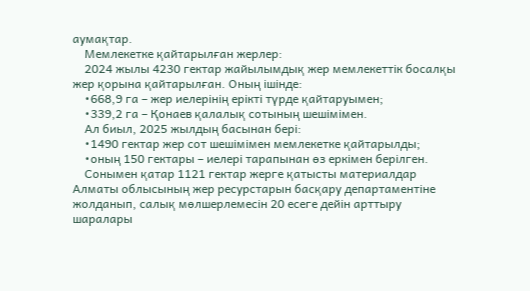аумақтар.
    Мемлекетке қайтарылған жерлер:
    2024 жылы 4230 гектар жайылымдық жер мемлекеттік босалқы жер қорына қайтарылған. Оның ішінде:
    •668,9 га – жер иелерінің ерікті түрде қайтаруымен;
    •339,2 га – Қонаев қалалық сотының шешімімен.
    Ал биыл, 2025 жылдың басынан бері:
    •1490 гектар жер сот шешімімен мемлекетке қайтарылды;
    •оның 150 гектары – иелері тарапынан өз еркімен берілген.
    Сонымен қатар 1121 гектар жерге қатысты материалдар Алматы облысының жер ресурстарын басқару департаментіне жолданып, салық мөлшерлемесін 20 есеге дейін арттыру шаралары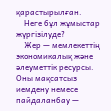қарастырылған.
    Неге бұл жұмыстар жүргізілуде?
    Жер — мемлекеттің экономикалық және әлеуметтік ресурсы. Оны мақсатсыз иемдену немесе пайдаланбау —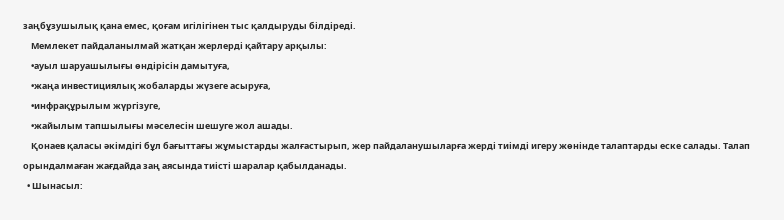заңбұзушылық қана емес, қоғам игілігінен тыс қалдыруды білдіреді.
    Мемлекет пайдаланылмай жатқан жерлерді қайтару арқылы:
    •ауыл шаруашылығы өндірісін дамытуға,
    •жаңа инвестициялық жобаларды жүзеге асыруға,
    •инфрақұрылым жүргізуге,
    •жайылым тапшылығы мәселесін шешуге жол ашады.
    Қонаев қаласы әкімдігі бұл бағыттағы жұмыстарды жалғастырып, жер пайдаланушыларға жерді тиімді игеру жөнінде талаптарды еске салады. Талап орындалмаған жағдайда заң аясында тиісті шаралар қабылданады.
  • Шынасыл: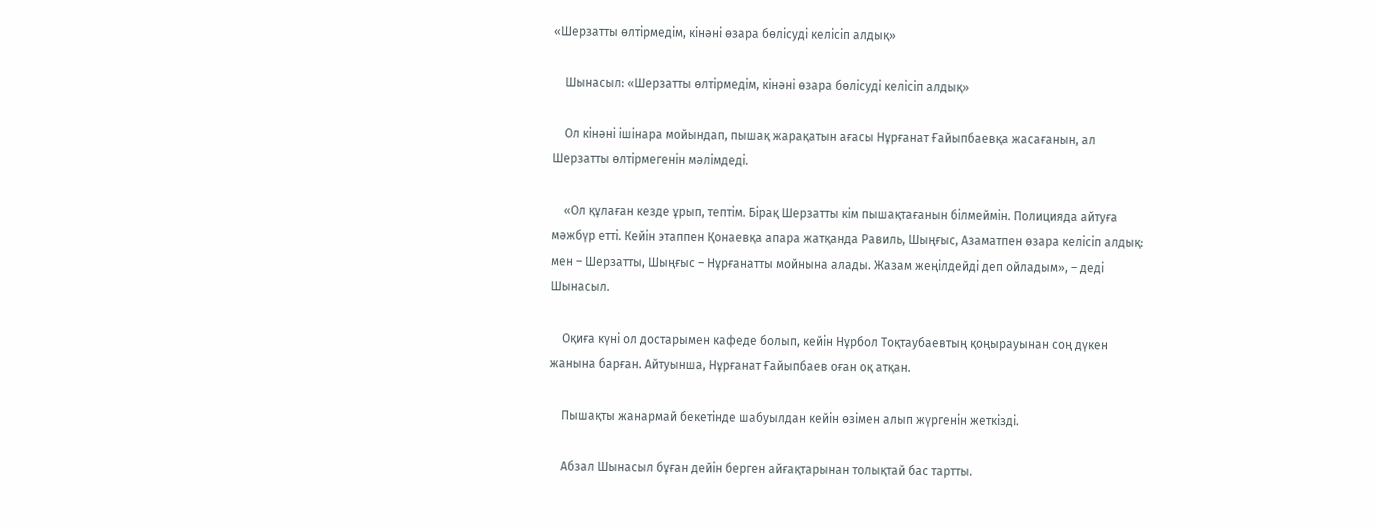«Шерзатты өлтірмедім, кінәні өзара бөлісуді келісіп алдық»

    Шынасыл: «Шерзатты өлтірмедім, кінәні өзара бөлісуді келісіп алдық»

    Ол кінәні ішінара мойындап, пышақ жарақатын ағасы Нұрғанат Ғайыпбаевқа жасағанын, ал Шерзатты өлтірмегенін мәлімдеді.

    «Ол құлаған кезде ұрып, тептім. Бірақ Шерзатты кім пышақтағанын білмеймін. Полицияда айтуға мәжбүр етті. Кейін этаппен Қонаевқа апара жатқанда Равиль, Шыңғыс, Азаматпен өзара келісіп алдық: мен – Шерзатты, Шыңғыс – Нұрғанатты мойнына алады. Жазам жеңілдейді деп ойладым», – деді Шынасыл.

    Оқиға күні ол достарымен кафеде болып, кейін Нұрбол Тоқтаубаевтың қоңырауынан соң дүкен жанына барған. Айтуынша, Нұрғанат Ғайыпбаев оған оқ атқан.

    Пышақты жанармай бекетінде шабуылдан кейін өзімен алып жүргенін жеткізді.

    Абзал Шынасыл бұған дейін берген айғақтарынан толықтай бас тартты.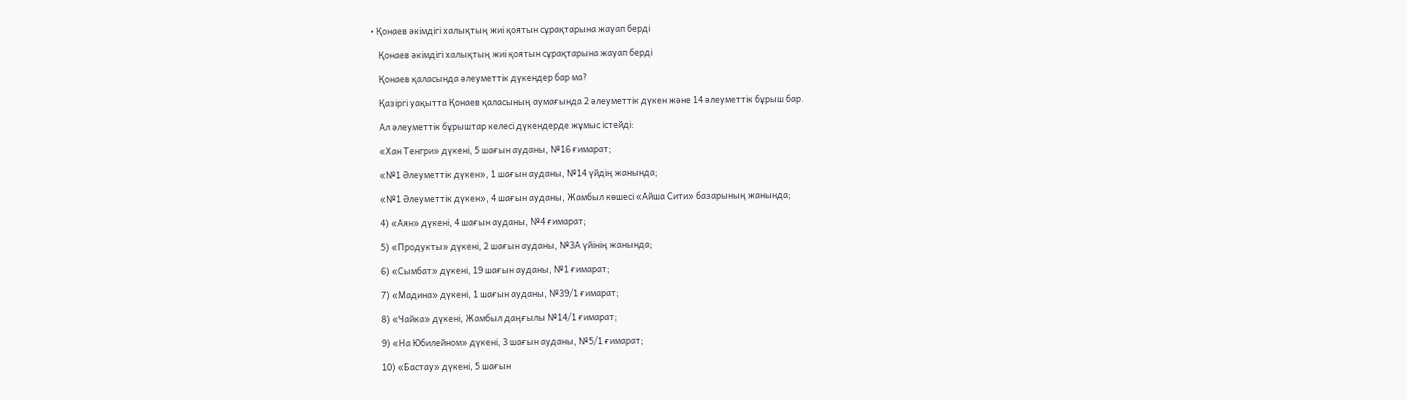• Қонаев әкімдігі халықтың жиі қоятын сұрақтарына жауап берді

    Қонаев әкімдігі халықтың жиі қоятын сұрақтарына жауап берді

    Қонаев қаласында әлеуметтік дүкендер бар ма?

    Қазіргі уақытта Қонаев қаласының аумағында 2 әлеуметтік дүкен және 14 әлеуметтік бұрыш бар.

    Ал әлеуметтік бұрыштар келесі дүкендерде жұмыс істейді:

    «Хан Тенгри» дүкені, 5 шағын ауданы, №16 ғимарат;

    «№1 Әлеуметтік дүкен», 1 шағын ауданы, №14 үйдің жанында;

    «№1 Әлеуметтік дүкен», 4 шағын ауданы, Жамбыл көшесі «Айша Сити» базарының жанында;

    4) «Аян» дүкені, 4 шағын ауданы, №4 ғимарат;

    5) «Продукты» дүкені, 2 шағын ауданы, №3А үйінің жанында;

    6) «Сымбат» дүкені, 19 шағын ауданы, №1 ғимарат;

    7) «Мадина» дүкені, 1 шағын ауданы, №39/1 ғимарат;

    8) «Чайка» дүкені, Жамбыл даңғылы №14/1 ғимарат;

    9) «На Юбилейном» дүкені, 3 шағын ауданы, №5/1 ғимарат;

    10) «Бастау» дүкені, 5 шағын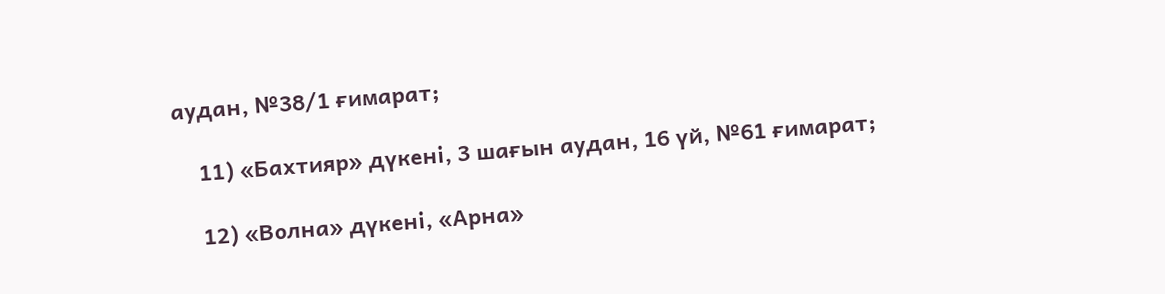аудан, №38/1 ғимарат;

    11) «Бахтияр» дүкені, 3 шағын аудан, 16 үй, №61 ғимарат;

    12) «Волна» дүкені, «Арна»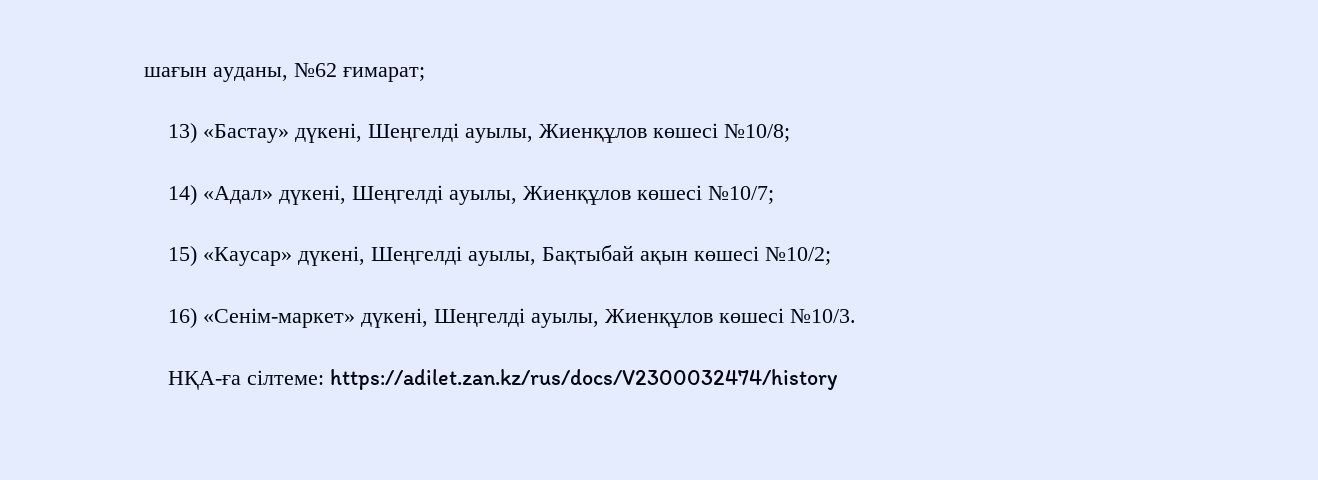шағын ауданы, №62 ғимарат;

    13) «Бастау» дүкені, Шеңгелді ауылы, Жиенқұлов көшесі №10/8;

    14) «Адал» дүкені, Шеңгелді ауылы, Жиенқұлов көшесі №10/7;

    15) «Каусар» дүкені, Шеңгелді ауылы, Бақтыбай ақын көшесі №10/2;

    16) «Сенім-маркет» дүкені, Шеңгелді ауылы, Жиенқұлов көшесі №10/3.

    НҚА-ға сілтеме: https://adilet.zan.kz/rus/docs/V2300032474/history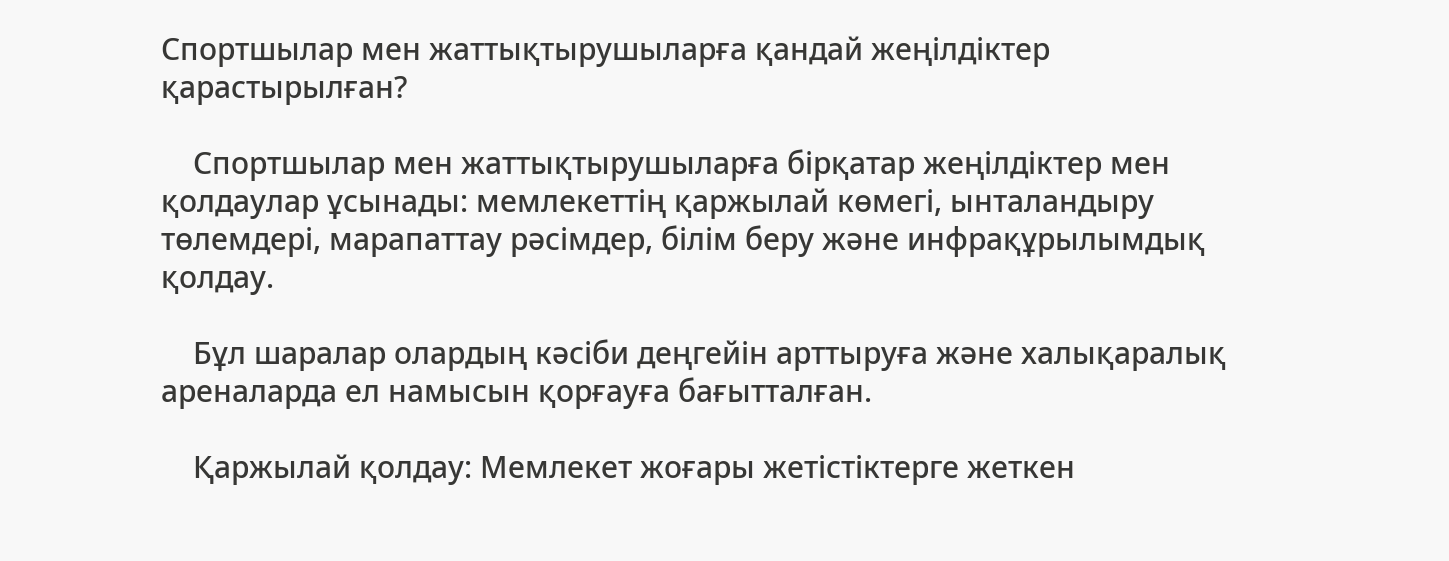Спортшылар мен жаттықтырушыларға қандай жеңілдіктер қарастырылған?

    Спортшылар мен жаттықтырушыларға бірқатар жеңілдіктер мен қолдаулар ұсынады: мемлекеттің қаржылай көмегі, ынталандыру төлемдері, марапаттау рәсімдер, білім беру және инфрақұрылымдық қолдау.

    Бұл шаралар олардың кәсіби деңгейін арттыруға және халықаралық ареналарда ел намысын қорғауға бағытталған.

    Қаржылай қолдау: Мемлекет жоғары жетістіктерге жеткен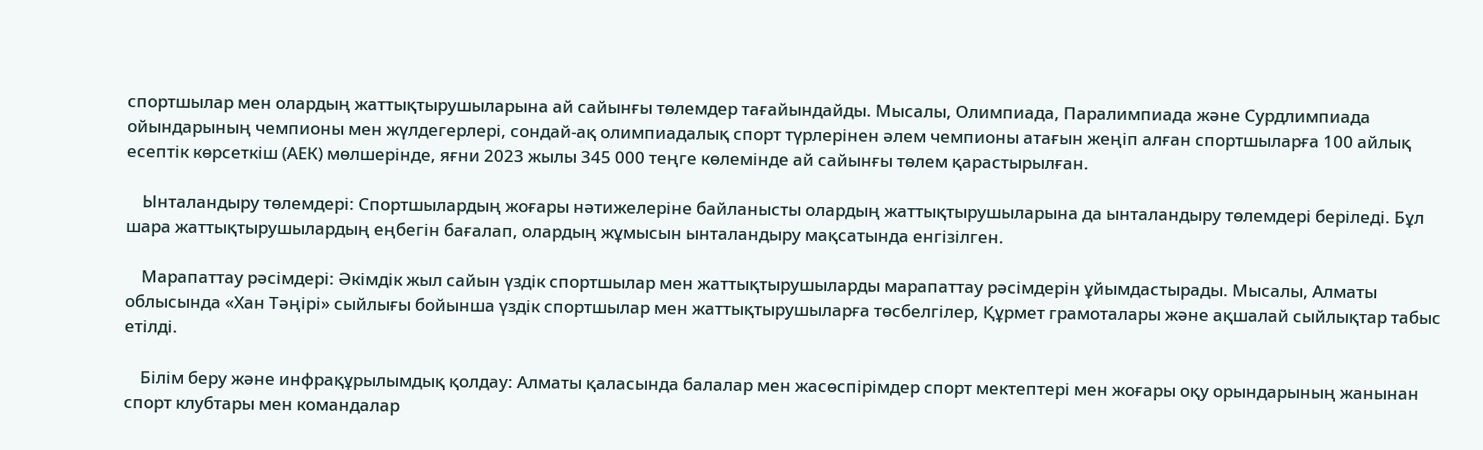спортшылар мен олардың жаттықтырушыларына ай сайынғы төлемдер тағайындайды. Мысалы, Олимпиада, Паралимпиада және Сурдлимпиада ойындарының чемпионы мен жүлдегерлері, сондай-ақ олимпиадалық спорт түрлерінен әлем чемпионы атағын жеңіп алған спортшыларға 100 айлық есептік көрсеткіш (АЕК) мөлшерінде, яғни 2023 жылы 345 000 теңге көлемінде ай сайынғы төлем қарастырылған.

    Ынталандыру төлемдері: Спортшылардың жоғары нәтижелеріне байланысты олардың жаттықтырушыларына да ынталандыру төлемдері беріледі. Бұл шара жаттықтырушылардың еңбегін бағалап, олардың жұмысын ынталандыру мақсатында енгізілген.

    Марапаттау рәсімдері: Әкімдік жыл сайын үздік спортшылар мен жаттықтырушыларды марапаттау рәсімдерін ұйымдастырады. Мысалы, Алматы облысында «Хан Тәңірі» сыйлығы бойынша үздік спортшылар мен жаттықтырушыларға төсбелгілер, Құрмет грамоталары және ақшалай сыйлықтар табыс етілді.

    Білім беру және инфрақұрылымдық қолдау: Алматы қаласында балалар мен жасөспірімдер спорт мектептері мен жоғары оқу орындарының жанынан спорт клубтары мен командалар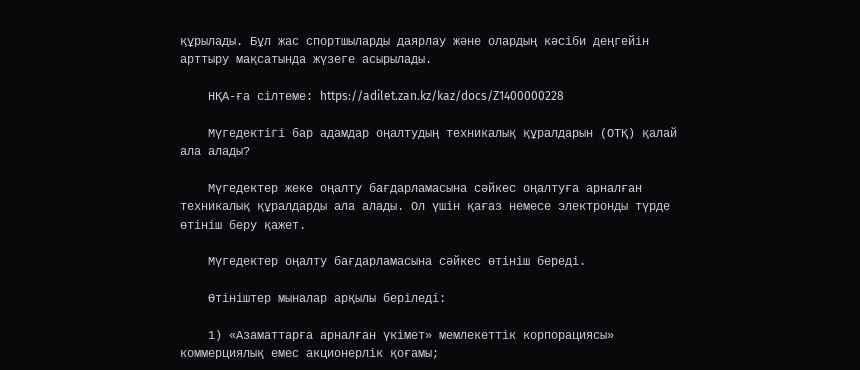құрылады. Бұл жас спортшыларды даярлау және олардың кәсіби деңгейін арттыру мақсатында жүзеге асырылады.

    НҚА-ға сілтеме: https://adilet.zan.kz/kaz/docs/Z1400000228

    Мүгедектігі бар адамдар оңалтудың техникалық құралдарын (ОТҚ) қалай ала алады?

    Мүгедектер жеке оңалту бағдарламасына сәйкес оңалтуға арналған техникалық құралдарды ала алады. Ол үшін қағаз немесе электронды түрде өтініш беру қажет.

    Мүгедектер оңалту бағдарламасына сәйкес өтініш береді.

    Өтініштер мыналар арқылы беріледі:

    1) «Азаматтарға арналған үкімет» мемлекеттік корпорациясы» коммерциялық емес акционерлік қоғамы;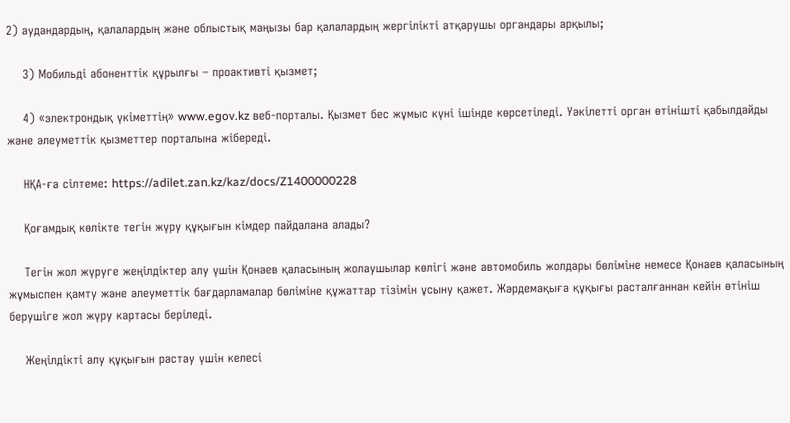2) аудандардың, қалалардың және облыстық маңызы бар қалалардың жергілікті атқарушы органдары арқылы;

    3) Мобильді абоненттік құрылғы – проактивті қызмет;

    4) «электрондық үкіметтің» www.egov.kz веб-порталы. Қызмет бес жұмыс күні ішінде көрсетіледі. Уәкілетті орган өтінішті қабылдайды және әлеуметтік қызметтер порталына жібереді.

    НҚА-ға сілтеме: https://adilet.zan.kz/kaz/docs/Z1400000228

    Қоғамдық көлікте тегін жүру құқығын кімдер пайдалана алады?

    Тегін жол жүруге жеңілдіктер алу үшін Қонаев қаласының жолаушылар көлігі және автомобиль жолдары бөліміне немесе Қонаев қаласының жұмыспен қамту және әлеуметтік бағдарламалар бөліміне құжаттар тізімін ұсыну қажет. Жәрдемақыға құқығы расталғаннан кейін өтініш берушіге жол жүру картасы беріледі.

    Жеңілдікті алу құқығын растау үшін келесі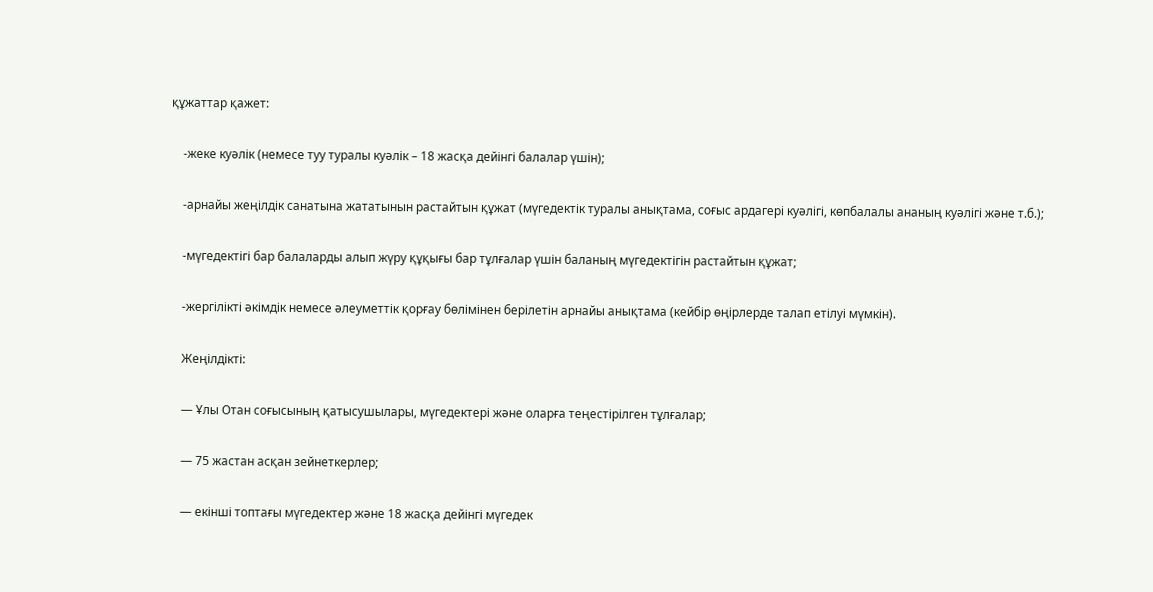құжаттар қажет:

    -жеке куәлік (немесе туу туралы куәлік – 18 жасқа дейінгі балалар үшін);

    -арнайы жеңілдік санатына жататынын растайтын құжат (мүгедектік туралы анықтама, соғыс ардагері куәлігі, көпбалалы ананың куәлігі және т.б.);

    -мүгедектігі бар балаларды алып жүру құқығы бар тұлғалар үшін баланың мүгедектігін растайтын құжат;

    -жергілікті әкімдік немесе әлеуметтік қорғау бөлімінен берілетін арнайы анықтама (кейбір өңірлерде талап етілуі мүмкін).

    Жеңілдікті:

    — Ұлы Отан соғысының қатысушылары, мүгедектері және оларға теңестірілген тұлғалар;

    — 75 жастан асқан зейнеткерлер;

    — екінші топтағы мүгедектер және 18 жасқа дейінгі мүгедек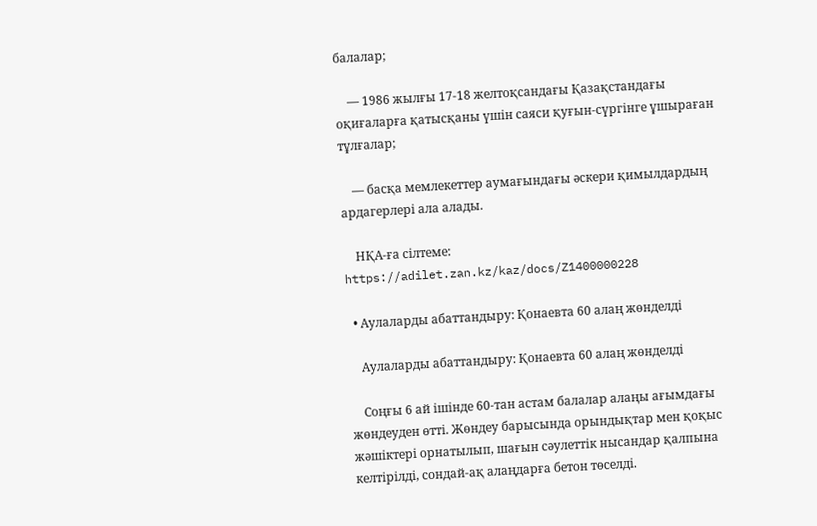балалар;

    — 1986 жылғы 17-18 желтоқсандағы Қазақстандағы оқиғаларға қатысқаны үшін саяси қуғын-сүргінге ұшыраған тұлғалар;

    — басқа мемлекеттер аумағындағы әскери қимылдардың ардагерлері ала алады.

    НҚА-ға сілтеме: https://adilet.zan.kz/kaz/docs/Z1400000228

  • Аулаларды абаттандыру: Қонаевта 60 алаң жөнделді

    Аулаларды абаттандыру: Қонаевта 60 алаң жөнделді

    Соңғы 6 ай ішінде 60-тан астам балалар алаңы ағымдағы жөндеуден өтті. Жөндеу барысында орындықтар мен қоқыс жәшіктері орнатылып, шағын сәулеттік нысандар қалпына келтірілді, сондай-ақ алаңдарға бетон төселді.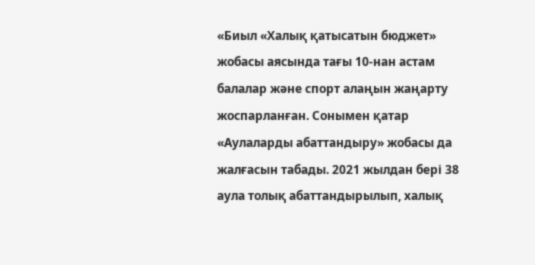«Биыл «Халық қатысатын бюджет» жобасы аясында тағы 10-нан астам балалар және спорт алаңын жаңарту жоспарланған. Сонымен қатар «Аулаларды абаттандыру» жобасы да жалғасын табады. 2021 жылдан бері 38 аула толық абаттандырылып, халық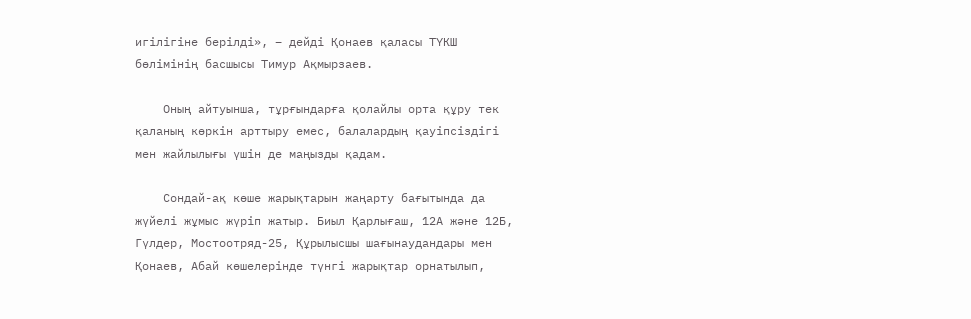игілігіне берілді», – дейді Қонаев қаласы ТҮКШ бөлімінің басшысы Тимур Ақмырзаев.

    Оның айтуынша, тұрғындарға қолайлы орта құру тек қаланың көркін арттыру емес, балалардың қауіпсіздігі мен жайлылығы үшін де маңызды қадам.

    Сондай-ақ көше жарықтарын жаңарту бағытында да жүйелі жұмыс жүріп жатыр. Биыл Қарлығаш, 12А және 12Б, Гүлдер, Мостоотряд-25, Құрылысшы шағынаудандары мен Қонаев, Абай көшелерінде түнгі жарықтар орнатылып,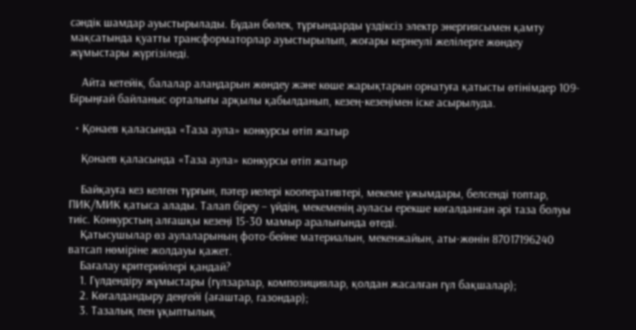сәндік шамдар ауыстырылады. Бұдан бөлек, тұрғындарды үздіксіз электр энергиясымен қамту мақсатында қуатты трансформаторлар ауыстырылып, жоғары кернеулі желілерге жөндеу жұмыстары жүргізіледі.

    Айта кетейік, балалар алаңдарын жөндеу және көше жарықтарын орнатуға қатысты өтінімдер 109-Бірыңғай байланыс орталығы арқылы қабылданып, кезең-кезеңімен іске асырылуда.

  • Қонаев қаласында «Таза аула» конкурсы өтіп жатыр

    Қонаев қаласында «Таза аула» конкурсы өтіп жатыр

    Байқауға кез келген тұрғын, пәтер иелері кооперативтері, мекеме ұжымдары, белсенді топтар, ПИК/МИК қатыса алады. Талап біреу – үйдің, мекеменің ауласы ерекше көгалданған әрі таза болуы тиіс. Конкурстың алғашқы кезеңі 15-30 мамыр аралығында өтеді.
    Қатысушылар өз аулаларының фото-бейне материалын, мекенжайын, аты-жөнін 87017196240 ватсап нөміріне жолдауы қажет.
    Бағалау критерийлері қандай?
    1. Гүлдендіру жұмыстары (гүлзарлар, композициялар, қолдан жасалған гүл бақшалар);
    2. Көгалдандыру деңгейі (ағаштар, газондар);
    3. Тазалық пен ұқыптылық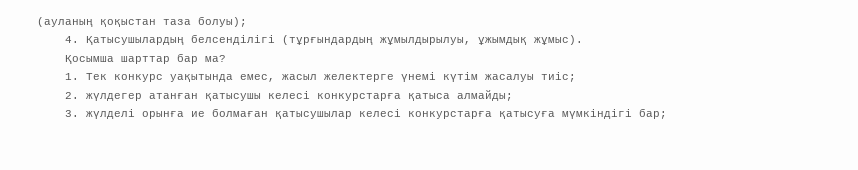(ауланың қоқыстан таза болуы);
    4. Қатысушылардың белсенділігі (тұрғындардың жұмылдырылуы, ұжымдық жұмыс).
    Қосымша шарттар бар ма?
    1. Тек конкурс уақытында емес, жасыл желектерге үнемі күтім жасалуы тиіс;
    2. жүлдегер атанған қатысушы келесі конкурстарға қатыса алмайды;
    3. жүлделі орынға ие болмаған қатысушылар келесі конкурстарға қатысуға мүмкіндігі бар;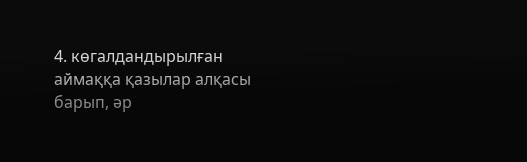4. көгалдандырылған аймаққа қазылар алқасы барып, әр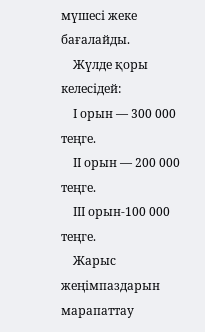мүшесі жеке бағалайды.
    Жүлде қоры келесідей:
    І орын — 300 000 теңге.
    ІІ орын — 200 000 теңге.
    ІІІ орын-100 000 теңге.
    Жарыс жеңімпаздарын марапаттау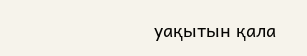уақытын қала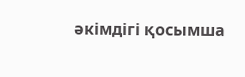әкімдігі қосымша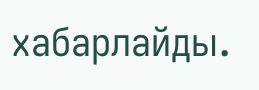хабарлайды.